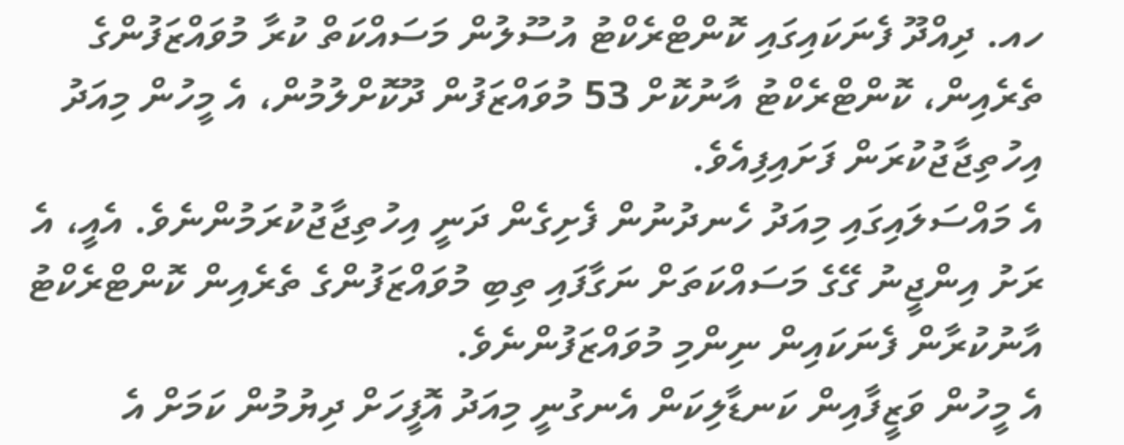ހއ. ދިއްދޫ ފެނަކައިގައި ކޮންޓްރެކްޓު އުސޫލުން މަސައްކަތް ކުރާ މުވައްޒަފުންގެ ތެރެއިން، ކޮންޓްރެކްޓު އާނުކޮށް 53 މުވައްޒަފުން ދޫކޮށްލުމުން، އެ މީހުން މިއަދު އިހުތިޖާޖުކުރަން ފަށައިފިއެވެ.
އެ މައްސަލައިގައި މިއަދު ހެނދުނުން ފެށިގެން ދަނީ އިހުތިޖާޖުކުރަމުންނެވެ. އެއީ، އެ ރަށު އިންޖީނު ގޭގެ މަސައްކަތަށް ނަގާފައި ތިބި މުވައްޒަފުންގެ ތެރެއިން ކޮންޓްރެކްޓު އާނުކުރާން ފެނަކައިން ނިންމި މުވައްޒަފުންނެވެ.
އެ މީހުން ވަޒީފާއިން ކަނޑާލިކަން އެނގުނީ މިއަދު އޮފީހަށް ދިޔުމުން ކަމަށް އެ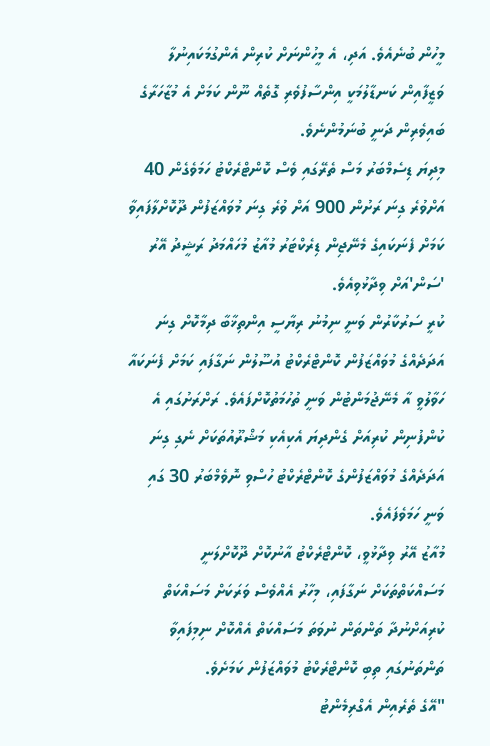މީހުން ބުނެއެވެ. އަދި، އެ މީހުންނަށް ކުރިން އެންގުމަކައިނުލާ ވަޒީފާއިން ކަނޑާލުމަކީ އިންސާފުވެރި ގޮތެއް ނޫން ކަމަށް އެ މުޒާހަރާގެ ބައިވެރިން ދަނީ ބުނަމުންނެވެ.
މިދިޔަ ޑިސެމްބަރު މަސް ތެރޭގައި ވެސް ކޮންޓްރެކްޓު ހަމަވެގެން 40 އަށްވުރެ ގިނަ ރަށުން 900 އަށް ވުރެ ގިނަ މުވައްޒަފުން ދޫކޮށްލާފައިވާ ކަމަށް ފެނަކައިގެ މެނޭޖިން ޑިރެކްޓަރު މުއާޒު މުހައްމަދު ރަޝީދު އޭރު 'ސަން'އަށް ވިދާޅުވިއެވެ.
ކުރީ ސަރުކާރުން ވަނީ ނިމުނު ރިޔާސީ އިންތިޚާބާ ދިމާކޮށް ގިނަ އަދަދެއްގެ މުވައްޒަފުން ކޮންޓްރެކްޓު އުސޫލުން ނަގާފައި ކަމަށް ފެނަކައާ ހަވާލުވީ އާ މެނޭޖުމަންޓުން ވަނީ ތުހުމަތުކޮށްފައެވެ. ރަށްރަށުގައި އެ ކުންފުނިން ކުރިއަށް ގެންދިޔަ އެކިއެކި މަޝްރޫއުތަކަށް ނެގި ގިނަ އަދަދެއްގެ މުވައްޒަފުންގެ ކޮންޓްރެކްޓު ހުސްވި ނޮވެމްބަރު 30 ގައި ވަނީ ހަމަވެފައެވެ.
މުއާޒު އޭރު ވިދާޅުވީ، ކޮންޓްރެކްޓު އާނުކޮށް ދޫކޮށްލަނީ މަސައްކަތްތަކަށް ނަގާފައި، މިހާރު އެއްވެސް ވަރަކަށް މަސައްކަތް ކުރިއަށްނުދާ ތަންތަން ނުވަތަ މަސައްކަތް އެއްކޮށް ނިމިފައިވާ ތަންތަނުގައި ތިބި ކޮންޓްރެކްޓު މުވައްޒަފުން ކަމަށެވެ.
"އޭގެ ތެރެއިން އެގްރިމެންޓު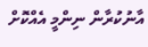އާނުކުރާން ނިންމީ އެއްކޮށް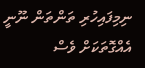ނިމިފައިހުރި ތަންތަން ނޫނީ އެއްގޮތަކަށް ވެސް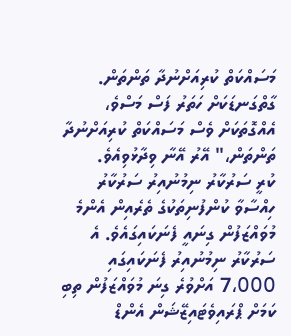މަސައްކަތް ކުރިއަށްނުދާ ތަންތަން. ގާތްގަނޑަކަށް ހަތަރު ފަސް މަސްވެ، އެއްގޮތަކަށް ވެސް މަސައްކަތް ކުރިއަށްނުދާ ތަންތަން،" އޭރު އޭނާ ވިދާޅުވިއެވެ.
ކުރީ ސަރުކާރު ނިމުނުއިރު ސަރުކާރު ހިއްސާވާ ކުންފުނިތަކުގެ ތެރެއިން އެންމެ މުވައްޒަފުން ގިނައީ ފެނަކައިގައެވެ. އެ ސަރުކާރު ނިމުނުއިރު ފެނަކައިގައި 7،000 އަށްވުރެ ގިނަ މުވައްޒަފުން ތިބި ކަމަށް ޕްރައިވެޓައިޒޭޝަން އެންޑް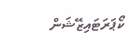ކޯޕަރަޓައިޒޭޝަން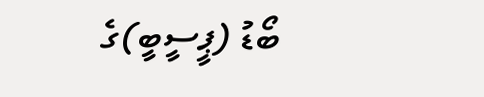ބޯޑު (ޕީސީބީ)ގެ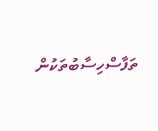ތަފާސްހިސާބުތަކުން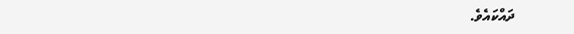ދައްކައެވެ.